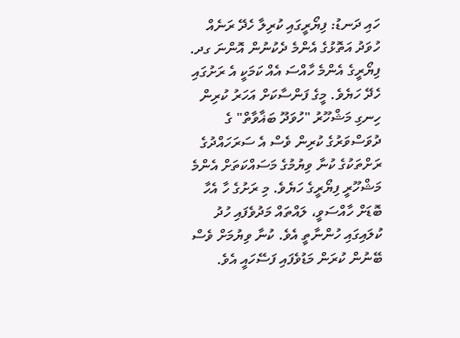ހައި ދަނޑު: ފިޔޯރީގައި ކުރިލާ ހެދޭ ރަނެއް
ހުވަދު އަތޮޅުގެ އެންމެ ދެކުނުން އޮންނަ ގދ. ފިޔޯރީގެ އެންމެ ހާއްސަ އެއް ކަމަކީ އެ ރަށުގައި ހެދޭ ހަޔެވެ. މީގެ ފަންސާކަށް އަހަރު ކުރިން ހިނގި މަޝްހޫރު "ހުވަދޫ ބަޣާވާތް" ގެ ދުވަސްވަރުގެ ކުރިން ވެސް އެ ސަރަހައްދުގެ ރަށްތަކުގެ ކުނާ ވިޔުމުގެ މަސައްކަތަށް އެންމެ މަޝްހޫރީ ފިޔޯރީގެ ހަޔެވެ. މި ރަށުގެ ހާ އެހާ ބޮޑަށް ހާއްސަވީ، ލައްތައް މަދުވެފައި ހުދު ކުލައިގައި ހުންނާތީ އެވެ. ކުނާ ވިޔުމަށް ވެސް ބޭނުން ކުރަން މަޑުވެފައި ފަސޭހައީ އެވެ.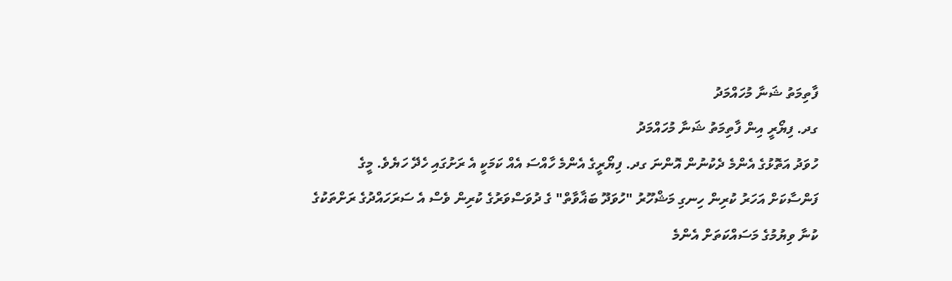ފާތިމަތު ޝަނާ މުހައްމަދު
ގދ. ފިޔޯރީ އިން ފާތިމަތު ޝަނާ މުހައްމަދު
ހުވަދު އަތޮޅުގެ އެންމެ ދެކުނުން އޮންނަ ގދ. ފިޔޯރީގެ އެންމެ ހާއްސަ އެއް ކަމަކީ އެ ރަށުގައި ހެދޭ ހަޔެވެ. މީގެ ފަންސާކަށް އަހަރު ކުރިން ހިނގި މަޝްހޫރު "ހުވަދޫ ބަޣާވާތް" ގެ ދުވަސްވަރުގެ ކުރިން ވެސް އެ ސަރަހައްދުގެ ރަށްތަކުގެ ކުނާ ވިޔުމުގެ މަސައްކަތަށް އެންމެ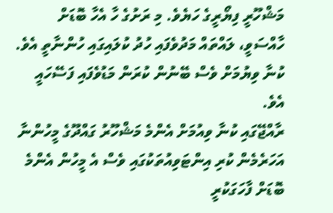މަޝްހޫރީ ފިޔޯރީގެ ހަޔެވެ. މި ރަށުގެ ހާ އެހާ ބޮޑަށް ހާއްސަވީ، ލައްތައް މަދުވެފައި ހުދު ކުލައިގައި ހުންނާތީ އެވެ. ކުނާ ވިޔުމަށް ވެސް ބޭނުން ކުރަން މަޑުވެފައި ފަސޭހައީ އެވެ.
ރާއްޖޭގައި ކުނާ ވިއުމަށް އެންމެ މަޝްހޫރު ގައްދޫގެ މީހުންނާ އަހަރެމެން ކުރި އިންޓަވިއުތަކުގައި ވެސް އެ މީހުން އެންމެ ބޮޑަށް ފާހަގަކުރީ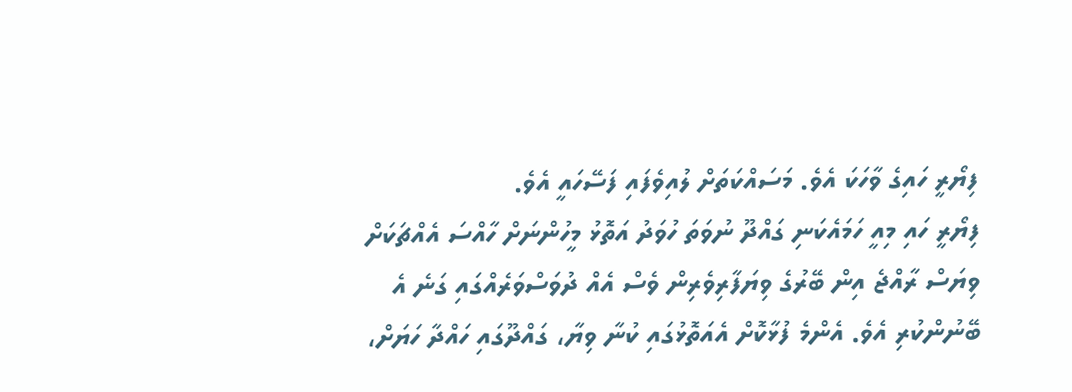ފިޔޯރީ ހައިގެ ވާހަކަ އެވެ. މަސައްކަތަށް ލުއިވެފައި ފަސޭހައީ އެވެ.
ފިޔޯރީ ހައި މިއީ ހަމައެކަނި ގައްދޫ ނުވަތަ ހުވަދު އަތޮޅު މީހުންނަށް ހާއްސަ އެއްޗަކަށް ވިޔަސް ރާއްޖެ އިން ބޭރުގެ ވިޔަފާރިވެރިން ވެސް އެއް ދުވަސްވަރެއްގައި ގަނެ އެ ބޭނުންކުރި އެވެ. އެންމެ ފުޅާކޮށް އެއަތޮޅުގައި ކުނާ ވިޔާ، ގައްދޫގައި ހައްދާ ހަޔަށް،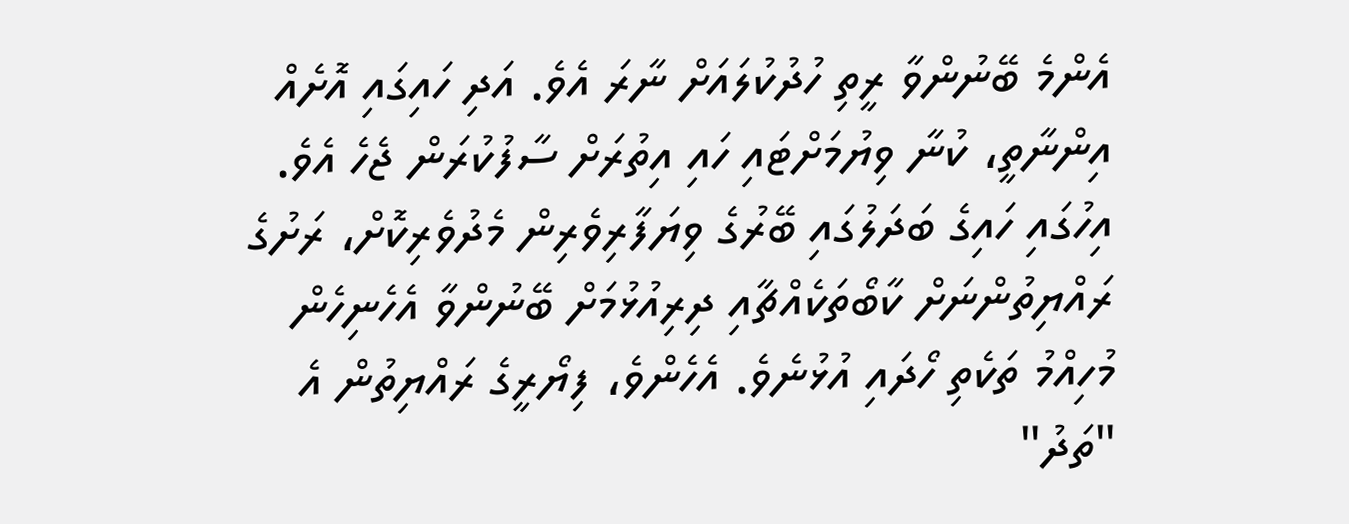އެންމެ ބޭނުންވާ ރީތި ހުދުކުލައަށް ނާރަ އެވެ. އަދި ހައިގައި އޮށެއް އިންނާތީ، ކުނާ ވިޔުމަށްޓައި ހައި އިތުރަށް ސާފުކުރަން ޖެހެ އެވެ.
އިހުގައި ހައިގެ ބަދަލުގައި ބޭރުގެ ވިޔަފާރިވެރިން މެދުވެރިކޮށް، ރަށުގެ ރައްޔިތުންނަށް ކާބޯތަކެއްޗާއި ދިރިއުޅުމަށް ބޭނުންވާ އެހެނިހެން މުހިއްމު ތަކެތި ހޯދައި އުޅުނެވެ. އެހެންވެ، ފިޔޯރީގެ ރައްޔިތުން އެ "ތަދު"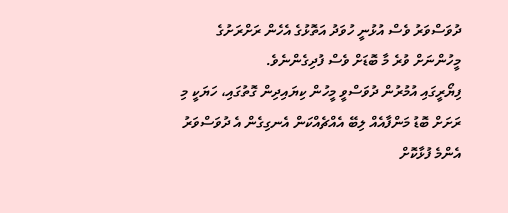ދުވަސްވަރު ވެސް އުޅުނީ ހުވަދު އަތޮޅުގެ އެހެން ރަށްރަށުގެ މީހުންނަށް ވުރެ މާ ބޮޑަށް ވެސް ފުދިގެންނެވެ.
ފިޔޯރީގައި އުމުރުން ދުވަސްވީ މީހުން ކިޔައިދިން ގޮތުގައި، ހަޔަކީ މި ރަށަށް ބޮޑު މަންފާއެއް ލިބޭ އެއްޗެއްކަން އެނގިގެން އެ ދުވަސްވަރު އެންމެ ފުޅާކޮށް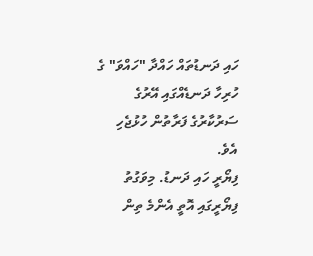ހައި ދަނޑުތައް ހައްދާ "ހައްވަ" ގެ ހުރިހާ ދަނޑެއްގައި އޭރުގެ ސަރުކާރުގެ ފަރާތުން ހުޅުޖެހި އެވެ.
ފިޔޯރީ ހައި ދަނޑު. މިވަގުތު ފިޔޯރީގައި އޮތީ އެންމެ ތިން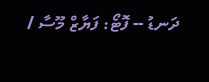ދަނޑު -- ފޮޓޯ: ފަޔާޒް މޫސާ /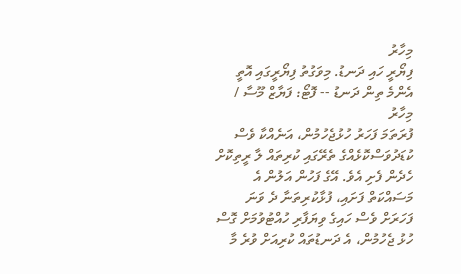މިހާރު
ފިޔޯރީ ހައި ދަނޑު. މިވަގުތު ފިޔޯރީގައި އޮތީ އެންމެ ތިން ދަނޑު -- ފޮޓޯ: ފަޔާޒް މޫސާ / މިހާރު
ފުރަތަމަ ފަހަރު ހުޅުޖެހުމުން، އަނެއްކާ ވެސް ކުޑަދުވަސްކޮޅެއްގެ ތެރޭގައި ކުރިތައް ލާ ރީތިކޮށް ހެދެން ފެށި އެވެ. އޭގެ ފަހުން އަލުން އެ މަސައްކަތް ފަށައި، ފުޅާކުރިތަނާ ދެ ވަނަ ފަހަރަށް ވެސް ހައިގެ ވިޔަފާރި ހުއްޓުވުމަށް ގޮސް ހުޅު ޖެހުމުން، އެ ދަނޑުތައް ކުރިއަށް ވުރެ މާ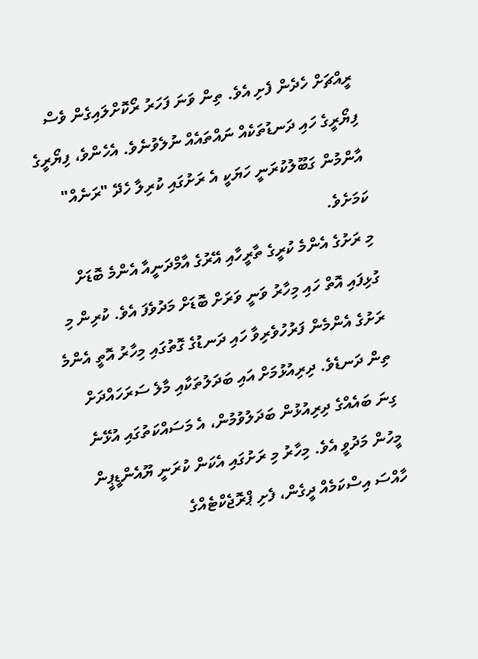ރީއްޗަށް ހެދެން ފެށި އެވެ. ތިން ވަނަ ފަހަރު ރޯކޮށްލައިގެން ވެސް ފިޔޯރީގެ ހައި ދަނޑުތަކެއް ނައްތައެއް ނުލެވުނެވެ. އެހެންވެ، ފިޔޯރީގެ އާންމުން ގަބޫލުކުރަނީ ހަޔަކީ އެ ރަށުގައި ކުރިލާ ހެދޭ "ރަނެއް" ކަމަށެވެ.
މި ރަށުގެ އެންމެ ކުރީގެ ތާރީހާއި އޭރުގެ އާމްދަނީއާ އެންމެ ބޮޑަށް ގުޅިފައި އޮތް ހައި މިހާރު ވަނީ ވަރަށް ބޮޑަށް މަދުވެފަ އެވެ. ކުރިން މި ރަށުގެ އެންމެން ފަރުހުވެރިވާ ހައި ދަނޑުގެ ގޮތުގައި މިހާރު އޮތީ އެންމެ ތިން ދަނޑެވެ. ދިރިއުޅުމަށް އައި ބަދަލުތަކާއި މާލެ ސަރަހައްދަށް ގިނަ ބައެއްގެ ދިރިއުޅުން ބަދަލުވުމުން، އެ މަސައްކަތުގައި އުޅޭނެ މީހުން މަދުވީ އެވެ. މިހާރު މި ރަށުގައި އެކަން ކުރަނީ ޔޫއެންޑީޕީން ހާއްސަ އިސްކަމެއް ދީގެން، ފެށި ޕްރޮޖެކްޓެއްގެ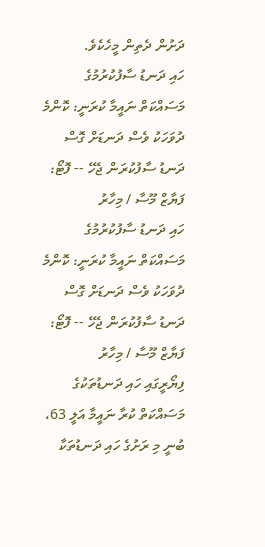ދަށުން ދެތިން މީހެކެވެ.
ހައި ދަނޑު ސާފުކުރުމުގެ މަސައްކަތް ނައީމާ ކުރަނީ: ކޮންމެ ދުވަހަކު ވެސް ދަނޑަށް ގޮސް ދަނޑު ސާފުކުރަން ޖެހޭ -- ފޮޓޯ: ފަޔާޒް މޫސާ / މިހާރު
ހައި ދަނޑު ސާފުކުރުމުގެ މަސައްކަތް ނައީމާ ކުރަނީ: ކޮންމެ ދުވަހަކު ވެސް ދަނޑަށް ގޮސް ދަނޑު ސާފުކުރަން ޖެހޭ -- ފޮޓޯ: ފަޔާޒް މޫސާ / މިހާރު
ފިޔޯރީގައި ހައި ދަނޑުތަކުގެ މަސައްކަތް ކުރާ ނައީމާ އަލީ 63، ބުނީ މި ރަށުގެ ހައި ދަނޑުތަކާ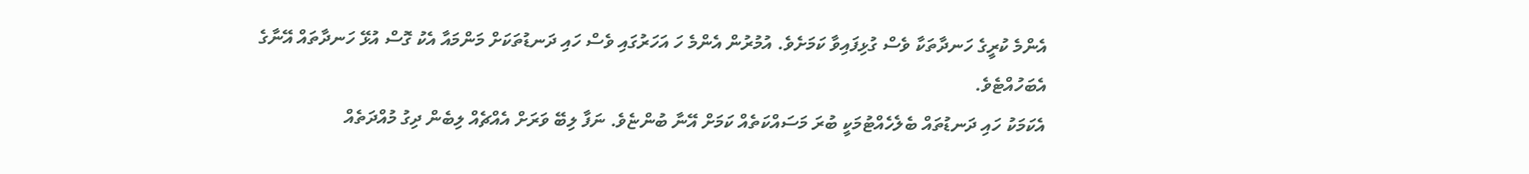އެންމެ ކުރީގެ ހަނދާތަކާ ވެސް ގުޅިފައިވާ ކަމަށެވެ. އުމުރުން އެންމެ ހަ އަހަރުގައި ވެސް ހައި ދަނޑުތަކަށް މަންމައާ އެކު ގޮސް އުޅޭ ހަނދާތައް އޭނާގެ އެބަހުއްޓެވެ.
އެކަމަކު ހައި ދަނޑުތައް ބެލެހެއްޓުމަކީ ބުރަ މަސައްކަތެއް ކަމަށް އޭނާ ބުންޏެވެ. ނަފާ ލިބޭ ވަރަށް އެއްޗެއް ލިބެން ދިގު މުއްދަތެއް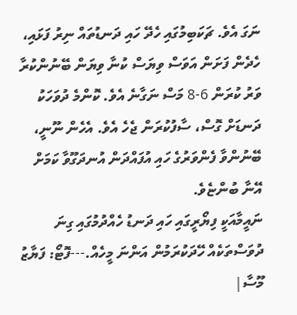ނަގަ އެވެ. ޗަކަބިމުގައި ހެދޭ ހައި ދަނޑުތައް ނިރު ފަޅައި، ހެދެން ފަށަން އަވަސް ވިޔަސް ކުނާ ވިޔަން ބޭނުންކުރާ ވަރު ކުރަން 6-8 މަސް ނަގާނެ އެވެ. ކޮންމެ ދުވަހަކު ދަނޑަށް ގޮސް، ސާފުކުރަން ޖެހެ އެވެ. އެހެން ނޫނީ، ބޭނުންވާ ފެންވަރުގެ ހައި އުފައްދަން އުނދަގޫވާ ކަމަށް އޭނާ ބުންޏެވެ.
ނައީމާއަކީ ފިޔޯރީގައި ހައި ދަނޑު ހެއްދުމުގައި ގިނަ ދުވަސްތަކެއް ހޭދަކުރަމުން އަންނަ މީހެއް.---ފޮޓޯ: ފަޔާޒު މޫސާ|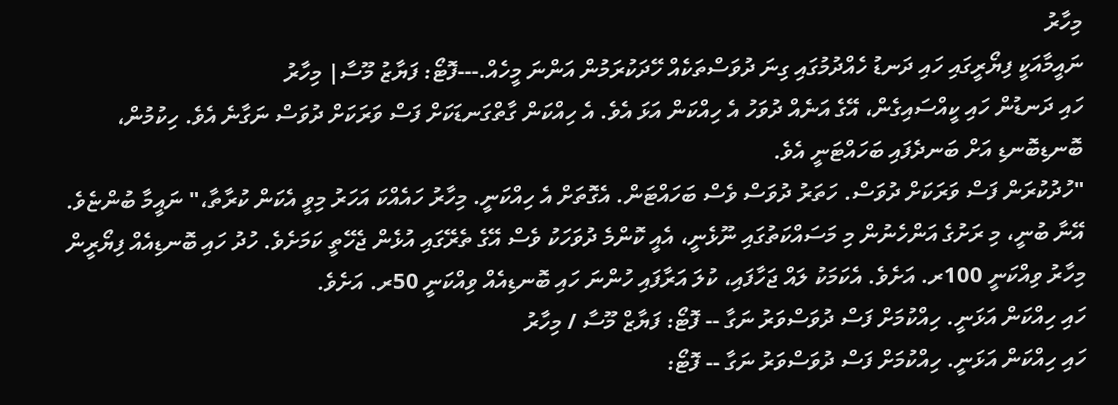މިހާރު
ނައީމާއަކީ ފިޔޯރީގައި ހައި ދަނޑު ހެއްދުމުގައި ގިނަ ދުވަސްތަކެއް ހޭދަކުރަމުން އަންނަ މީހެއް.---ފޮޓޯ: ފަޔާޒު މޫސާ| މިހާރު
ހައި ދަނޑުން ހައި ކީއްސައިގެން، އޭގެ އަނެއް ދުވަހު އެ ހިއްކަން އަޅަ އެވެ. އެ ހިއްކަން ގާތްގަނޑަކަށް ފަސް ވަރަކަށް ދުވަސް ނަގާނެ އެވެ. ހިކުމުން، ބޮނޑިބޮނޑި އަށް ބަނދެފައި ބަހައްޓަނީ އެވެ.
"ހުދުކުރަން ފަސް ވަރަކަށް ދުވަސް. ހަތަރު ދުވަސް ވެސް ބަހައްޓަން. އެގޮތަށް އެ ހިއްކަނީ. މިހާރު ހައެއްކަ އަހަރު މިވީ އެކަން ކުރާތާ،" ނައީމާ ބުންޏެވެ.
އޭނާ ބުނީ، މި ރަށުގެ އަންހެނުން މި މަސައްކަތުގައި ނޫޅެނީ، އެއީ ކޮންމެ ދުވަހަކު ވެސް އޭގެ ތެރޭގައި އުޅެން ޖެހޭތީ ކަމަށެވެ. ހުދު ހައި ބޮނޑިއެއް ފިޔޯރީން މިހާރު ވިއްކަނީ 100ރ. އަށެވެ. އެކަމަކު ލައް ޖަހާފައި، ކުލަ އަރާފައި ހުންނަ ހައި ބޮނޑިއެއް ވިއްކަނީ 50ރ. އަށެވެ.
ހައި ހިއްކަން އަޅަނީ. ހިއްކުމަށް ފަސް ދުވަސްވަރު ނަގާ -- ފޮޓޯ: ފަޔާޒް މޫސާ / މިހާރު
ހައި ހިއްކަން އަޅަނީ. ހިއްކުމަށް ފަސް ދުވަސްވަރު ނަގާ -- ފޮޓޯ: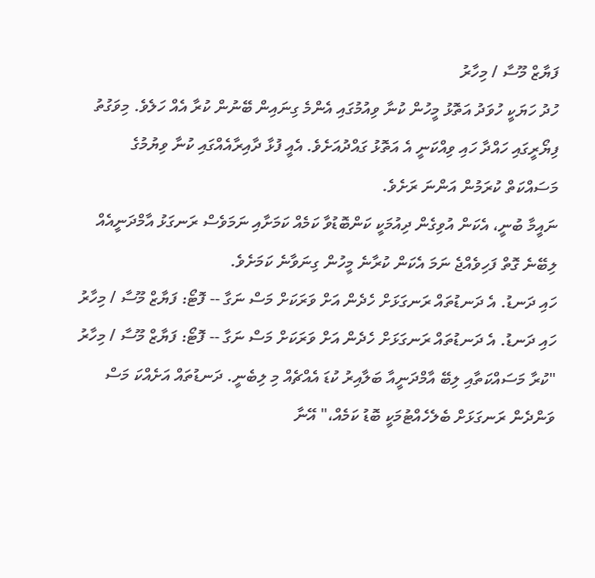ފަޔާޒް މޫސާ / މިހާރު
ހުދު ހަޔަކީ ހުވަދު އަތޮޅު މީހުން ކުނާ ވިއުމުގައި އެންމެ ގިނައިން ބޭނުން ކުރާ އެއް ހަލެވެ. މިވަގުތު ފިޔޯރީގައި ހައްދާ ހައި ވިއްކަނީ އެ އަތޮޅު ގައްދުއަށެވެ. އެއީ ފުޅާ ދާއިރާއެއްގައި ކުނާ ވިޔުމުގެ މަސައްކަތް ކުރަމުން އަންނަ ރަށެވެ.
ނައީމާ ބުނީ، އެކަން އުވިގެން ދިއުމަކީ ކަންބޮޑުވާ ކަމެއް ކަމަށާއި ނަމަވެސް ރަނގަޅު އާމްދަނީއެއް ލިބޭނެ ގޮތް ފަހިވެއްޖެ ނަމަ އެކަން ކުރާނެ މީހުން ގިނަވާނެ ކަމަށެވެ.
ހައި ދަނޑު. އެ ދަނޑުތައް ރަނގަޅަށް ހެދެން އަށް ވަރަކަށް މަސް ނަގާ -- ފޮޓޯ: ފަޔާޒް މޫސާ / މިހާރު
ހައި ދަނޑު. އެ ދަނޑުތައް ރަނގަޅަށް ހެދެން އަށް ވަރަކަށް މަސް ނަގާ -- ފޮޓޯ: ފަޔާޒް މޫސާ / މިހާރު
"ކުރާ މަސައްކަތާއި ލިބޭ އާމްދަނީއާ ބަލާއިރު ކުޑަ އެއްޗެއް މި ލިބެނީ. ދަނޑުތައް އަށެއްކަ މަސް ވަންދެން ރަނގަޅަށް ބެލެހެއްޓުމަކީ ބޮޑު ކަމެއް،" އޭނާ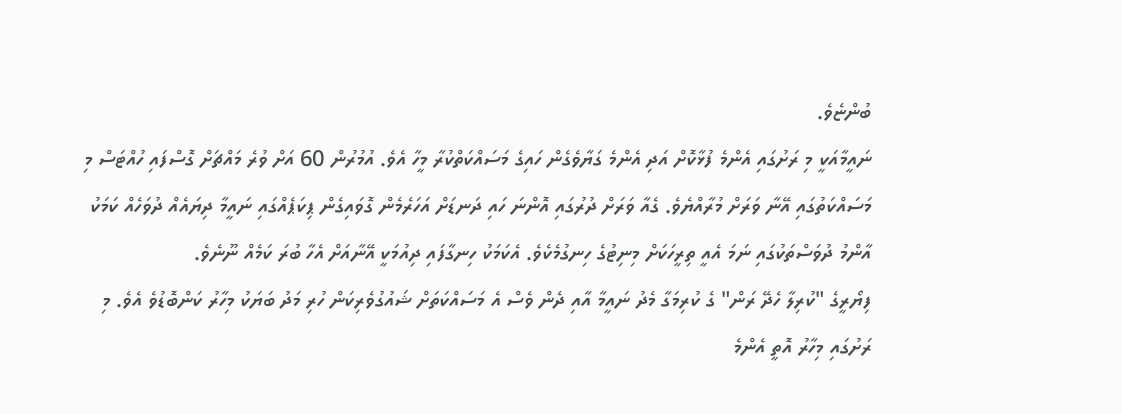ބުންޏެވެ.
ނައީމާއަކީ މި ރަށުގައި އެންމެ ފުޅާކޮށް އަދި އެންމެ ގަޔާވެގެން ހައިގެ މަސައްކަތްކުރާ މީހާ އެވެ. އުމުރުން 60 އަށް ވުރެ މައްޗަށް ގޮސްފައި ހުއްޓަސް މި މަސައްކަތުގައި އޭނާ ވަރަށް މުރާއްޔެވެ. ގެއާ ވަރަށް ދުރުގައި އޮންނަ ހައި ދަނޑަށް އަހަރެމެން ގޮވައިގެން ޕިކަޕެއްގައި ނައީމާ ދިޔައެއް ދުވަހެއް ކަމަކު އާންމު ދުވަސްތަކުގައި ނަމަ އެއީ ތިރީހަކަށް މިނިޓުގެ ހިނގުމެކެވެ. އެކަމަކު ހިނގާފައި ދިއުމަކީ އޭނާއަށް އެހާ ބުރަ ކަމެއް ނޫނެވެ.
ފިޔޯރީގެ "ކުރިލާ ހެދޭ ރަން" ގެ ކުރިމަގާ މެދު ނައީމާ އާއި ދެން ވެސް އެ މަސައްކަތަށް ޝައުގުވެރިކަން ހުރި މަދު ބަޔަކު މިހާރު ކަންބޮޑުވެ އެވެ. މި ރަށުގައި މިހާރު އޮތީ އެންމެ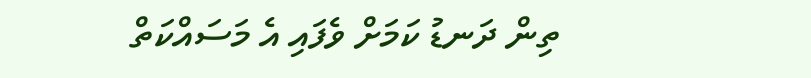ތިން ދަނޑު ކަމަށް ވެފައި އެ މަސައްކަތް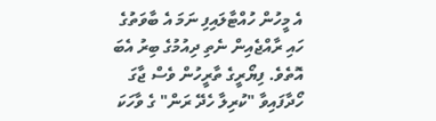އެ މީހުން ހުއްޓާލައިފި ނަމަ އެ ބާވަތުގެ ހައި ރާއްޖެއިން ނެތި ދިއުމުގެ ބިރު އެބަ އޮތެވެ. ފިޔޯރީގެ ތާރީހުން ވެސް ޖާގަ ހޯދާފައިވާ "ކުރިލާ ހެދޭ ރަން" ގެ ވާހަކަ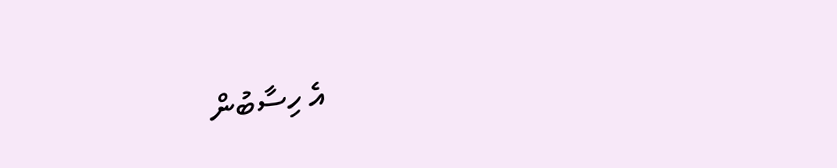އެ ހިސާބުން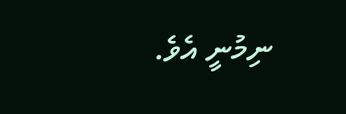ނިމުނީ އެވެ.